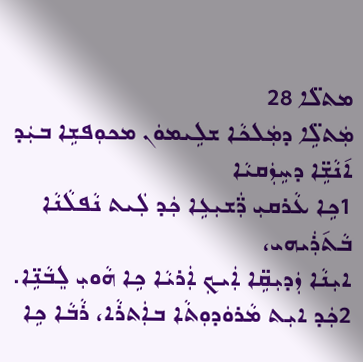ܡܬܠ̈ܐ 28
ܡܲܬܠܹ̈ܐ ܕܡܲܠܟܵܐ ܫܠܹܝܡܘܿܢ ܡܟܘܼܦܫܹܐ ܒܝܲܕ ܐ݇ܢܵܫܹ̈ܐ ܕܚܹܙܲܩܝܵܐ
1ܟܹܐ ܥܵܪܩܝܼ ܪ̈ܲܫܝܼܥܹܐ ܟܲܕ ܠܲܝܬ ܢܵܦܠܵܢܵܐ ܒܵܬ݇ܪܲܝܗܝ،
ܐܝܼܢܵܐ ܙܲܕܝܼܩܹ̈ܐ ܐܲܝܟ݂ ܐܲܪܝܵܐ ܟܹܐ ܗܵܘܝܼ ܠܸܒܵܢܹ̈ܐ.
2ܟܲܕ ܐܝܼܬ ܡܵܪܘܿܕܘܼܬܵܐ ܒܐܲܬܪܵܐ، ܪܵܒܵܐ ܟܹܐ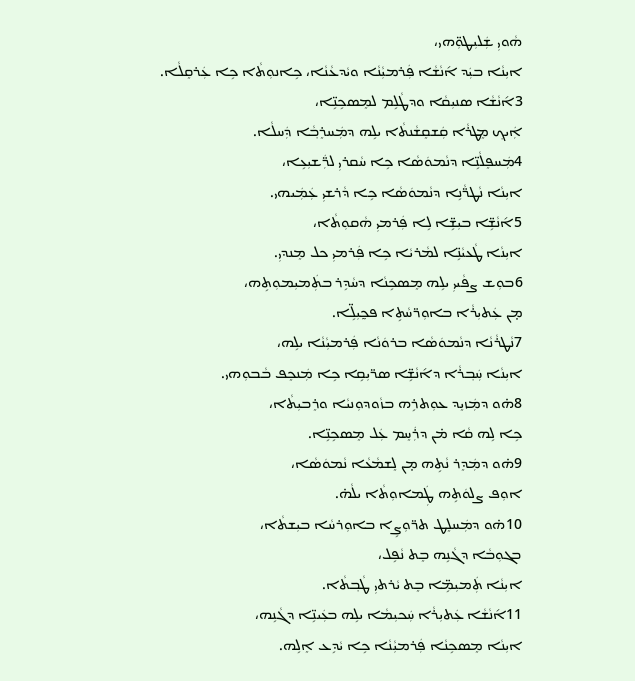ܗܵܘܝܼ ܫܲܠܝܼܛܘܼ̈ܗܝ،
ܐܝܼܢܵܐ ܒܝܲܕ ܐ݇ܢܵܫܵܐ ܦܲܪܡܝܼܵܢܵܐ ܘܝܵܕܥܵܢܵܐ، ܟܹܐܢܘܼܬܵܐ ܟܹܐ ܥܲܪܩܸܠܵܐ.
3ܐ݇ܢܵܫܵܐ ܣܢܝܼܩܵܐ ܘܕܛܵܠܹܡ ܠܡܸܣܟܹܢܹ̈ܐ،
ܐܲܝܟ݂ ܡܸܛܪܵܐ ܩܲܫܩܸܫܵܢܬܵܐ ܝܠܹܗ ܕܡܲܚܪܸܒ݂ܵܐ ܕܲܚܠܵܐ.
4ܡܲܚܦܸܠܵܢܹ̈ܐ ܕܢܵܡܘܿܣܵܐ ܟܹܐ ܚܵܩܪܝܼ ܠܪ̈ܲܫܝܼܥܹܐ،
ܐܝܼܢܵܐ ܢܵܛܪ̈ܵܢܹܐ ܕܢܵܡܘܿܣܵܐ ܟܹܐ ܕܵܪܫܝܼ ܥܲܡܲܝܗܝ.
5ܐ݇ܢܵܫܹ̈ܐ ܒܝܼܫܹ̈ܐ ܠܹܐ ܦܲܪܡܝܼ ܗܵܩܘܼܬܵܐ،
ܐܝܼܢܵܐ ܛܵܥܝܵܢܹ̈ܐ ܠܡܵܪܝܵܐ ܟܹܐ ܦܲܪܡܝܼ ܟܠ ܡܸܢܕܝܼ.
6ܒܘܼܫ ܨܦܵܝܝܼ ܝܠܹܗ ܡܸܣܟܹܢܵܐ ܕܚܵܕܹܪ ܒܬܲܡܝܼܡܘܼܬܹܗ،
ܡ̣ܢ ܥܲܬܝܼܪܵܐ ܒܐܘܼܪ̈ܚܵܬܹܐ ܦܟ̰ܝܼܠܹ̈ܐ.
7ܢܵܛܪܵܢܵܐ ܕܢܵܡܘܿܣܵܐ ܒܪܘܿܢܵܐ ܦܲܪܡܝܼܵܢܵܐ ܝܠܹܗ،
ܐܝܼܢܵܐ ܚܲܒ݂ܪܵܐ ܕܐ݇ܢܵܫܹ̈ܐ ܣܪ̈ܝܼܩܹܐ ܟܹܐ ܡܲܢܟܸܦ ܒܵܒܘܼܗܝ.
8ܗ̇ܘ ܕܡܲܙܝܸܕ ܥܘܼܬܪܹܗ ܒܙܵܘܕܘܼܢܝܵܐ ܘܪܸܒܝܼܬܵܐ،
ܟܹܐ ܠܹܗ ܩܵܐ ܡ̇ܢ ܕܪܲܚܸܡ ܥܲܠ ܡܸܣܟܹܢܹ̈ܐ.
9ܗ̇ܘ ܕܡܲܕܸܪ ܢܵܬܹܗ ܡ̣ܢ ܠܸܫܡܵܥܵܐ ܢܵܡܘܿܣܵܐ،
ܐܘܼܦ ܨܠܘܿܬܹܗ ܛܲܡܐܘܼܬܵܐ ܝܠܵܗ̇.
10ܗ̇ܘ ܕܡܲܚܠܸܛ ܬܪ̈ܘܼܨܹܐ ܒܐܘܼܪܚܵܐ ܒܝܼܫܬܵܐ،
ܒܓܘܼܒܵܐ ܕܓܵܢܹܗ ܒܸܬ ܢܵܦܹܠ،
ܐܝܼܢܵܐ ܬܲܡܝܼܡܹ̈ܐ ܒܸܬ ܝܵܪܬܝܼ ܛܵܒ݂ܬܵܐ.
11ܐ݇ܢܵܫܵܐ ܥܲܬܝܼܪܵܐ ܚܲܟܝܼܡܵܐ ܝܠܹܗ ܒܥܲܝܢܹ̈ܐ ܕܓܵܢܹܗ،
ܐܝܼܢܵܐ ܡܸܣܟܹܢܵܐ ܦܲܪܡܝܼܵܢܵܐ ܟܹܐ ܝܵܕܹܥ ܐܸܠܹܗ.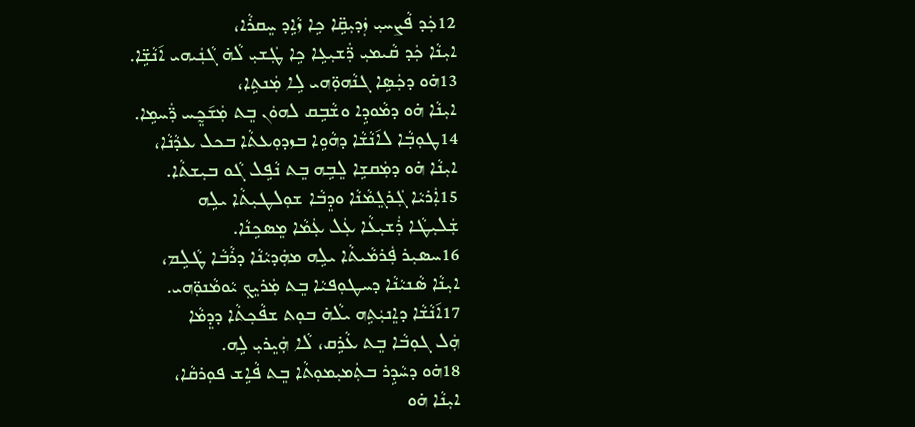12ܟܲܕ ܦܵܨܚܝܼ ܙܲܕܝܼܩܹ̈ܐ ܟܹܐ ܙܵܐܹܕ ܚܸܩܪܵܐ،
ܐܝܼܢܵܐ ܟܲܕ ܩܵܝܡܝܼ ܪ̈ܲܫܝܼܥܹܐ ܟܹܐ ܛܲܫܝܼ ܠܵܗ̇ ܓܵܢܲܝܗܝ ܐ݇ܢܵܫܹ̈ܐ.
13ܗ̇ܘ ܕܟܲܣܹܐ ܓܢܵܗܘܼ̈ܗܝ ܠܹܐ ܡܲܢܬܹܐ،
ܐܝܼܢܵܐ ܗ̇ܘ ܕܡܵܘܕܹܐ ܘܫܵܒܹܩ ܠܗܘܿܢ ܒܸܬ ܡܲܫ݇ܟ̰ܸܚ ܪ̈ܲܚܡܹܐ.
14ܛܘܼܒ݂ܵܐ ܠܐ݇ܢܵܫܵܐ ܕܗܵܘܹܐ ܒܙܕܘܼܥܬܵܐ ܒܟܠ ܥܕܵܢܵܐ،
ܐܝܼܢܵܐ ܗ̇ܘ ܕܡܲܩܫܹܐ ܠܸܒܹܗ ܒܸܬ ܢܵܦܹܠ ܓܵܘ ܒܝܼܫܬܵܐ.
15ܐܲܪܝܵܐ ܓܲܪܓܸܡܵܢܵܐ ܘܕܸܒܵܐ ܫܘܼܠܛܝܼܬܵܐ ܝܠܹܗ
ܫܲܠܝܼܛܵܐ ܪܲܫܝܼܥܵܐ ܥܲܠ ܥܲܡܵܐ ܡܸܣܟܹܢܵܐ.
16ܚܣܝܼܪ ܦܲܪܡܵܝܬܵܐ ܝܠܹܗ ܡܗܲܕܝܵܢܵܐ ܕܪܵܒܵܐ ܛܵܠܹܡ،
ܐܝܼܢܵܐ ܣܵܢܝܵܢܵܐ ܕܚܛܘܼܦܝܵܐ ܒܸܬ ܡܲܪܝܸܟ݂ ܝܵܘܡܵܢܘܼ̈ܗܝ.
17ܐ݇ܢܵܫܵܐ ܕܐܸܢܝܲܬܹܗ ܝܠܵܗ̇ ܒܘܼܬ ܫܦܵܟ݂ܬܵܐ ܕܕܸܡܵܐ
ܗܲܠ ܓܘܼܒܵܐ ܒܸܬ ܥܵܪܹܩ، ܠܵܐ ܗܲܝܸܪܝܼ ܠܹܗ.
18ܗ̇ܘ ܕܚܵܕܹܪ ܒܬܲܡܝܼܡܘܼܬܵܐ ܒܸܬ ܦܵܐܹܫ ܦܘܼܪܩܵܐ،
ܐܝܼܢܵܐ ܗ̇ܘ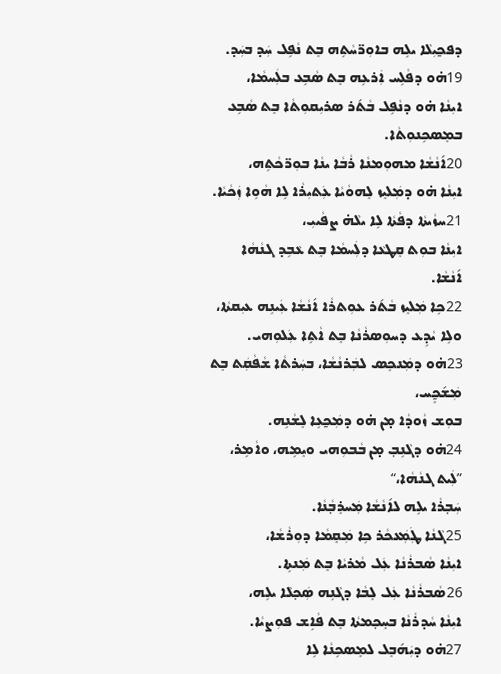ܕܦܟ̰ܝܼܠܵܐ ܝܠܹܗ ܒܐܘܼܪ̈ܚܵܬܹܗ ܒܸܬ ܢܵܦܹܠ ܚܲܕ ܒܚܲܕ.
19ܗ̇ܘ ܕܦܵܠܹܚ ܐܲܪܥܹܗ ܒܸܬ ܣܵܒܹܥ ܒܠܲܚܡܵܐ،
ܐܝܼܢܵܐ ܗ̇ܘ ܕܢܵܦܹܠ ܒܵܬ݇ܪ ܣܪܝܼܩܘܼܬܵܐ ܒܸܬ ܣܵܒܹܥ ܒܡܸܣܟܹܢܘܼܬܵܐ.
20ܐ݇ܢܵܫܵܐ ܡܗܘܼܡܢܵܐ ܪܵܒܵܐ ܝܢܵܐ ܒܘܼܪ̈ܟܵܬܹܗ،
ܐܝܼܢܵܐ ܗ̇ܘ ܕܡܲܠܝܸܙ ܠܸܗܘܵܝܵܐ ܥܲܬܝܼܪܵܐ ܠܹܐ ܗܵܘܹܐ ܙܲܟܵܝܵܐ.
21ܚܙܵܝܬܵܐ ܕܦܵܬܵܐ ܠܹܐ ܝܠܵܗ̇ ܨܦܵܝܝܼ،
ܐܝܼܢܵܐ ܒܘܼܬ ܩܸܛܥܵܐ ܕܠܲܚܡܵܐ ܒܸܬ ܥܵܒܹܕ ܓܢܵܗܵܐ ܐ݇ܢܵܫܵܐ.
22ܟܹܐ ܡܲܠܝܸܙ ܒܵܬ݇ܪ ܥܘܼܬܪܵܐ ܐ݇ܢܵܫܵܐ ܥܲܝܢܹܗ ܥܝܼܩܬܵܐ،
ܘܠܹܐ ܝܵܕܹܥ ܕܚܘܼܣܪܵܢܵܐ ܒܸܬ ܐܵܬܹܐ ܥܲܠܘܼܗܝ.
23ܗ̇ܘ ܕܡܲܢܟܸܣ ܠܒܲܪܢܵܫܵܐ، ܒܚܲܪܬܵܐ ܫܵܦܵܩܲܬ ܒܸܬ ܡܲܫ݇ܟ̰ܸܚ،
ܒܘܼܫ ܙܵܘܕܵܐ ܡ̣ܢ ܗ̇ܘ ܕܡܲܟ̰ܥܹܐ ܠܸܫܵܢܹܗ.
24ܗ̇ܘ ܕܓܵܢܹܒ݂ ܡ̣ܢ ܒܵܒܘܼܗܝ ܘܝܸܡܹܗ، ܘܐܵܡܹܪ، ”ܠܲܝܬ ܓܢܵܗܵܐ،“
ܚܲܒ݂ܪܵܐ ܝܠܹܗ ܠܐ݇ܢܵܫܵܐ ܡܲܚܪܸܒ݂ܵܢܵܐ.
25ܓܵܢܵܐ ܛܲܡܲܥܟܵܪ ܟܹܐ ܡܲܩܸܡܵܐ ܕܘܼܪܵܫܵܐ،
ܐܝܼܢܵܐ ܣܵܒܪܵܢܵܐ ܥܲܠ ܡܵܪܝܵܐ ܒܸܬ ܡܲܢܬܹܐ.
26ܣܵܒܪܵܢܵܐ ܥܲܠ ܠܸܒܵܐ ܕܓܵܢܹܗ ܣܲܟ݂ܠܵܐ ܝܠܹܗ،
ܐܝܼܢܵܐ ܚܵܕܪܵܢܵܐ ܒܚܸܟ݂ܡܬܵܐ ܒܸܬ ܦܵܐܹܫ ܦܘܼܨܝܵܐ.
27ܗ̇ܘ ܕܝܲܗ݇ܒܸܠ ܠܡܸܣܟܹܢܵܐ ܠܹܐ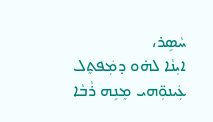ܚܵܣܹܪ،
ܐܝܼܢܵܐ ܠܗ̇ܘ ܕܡܲܦܬܸܠ ܥܲܝܢܘܼ̈ܗܝ ܡܸܢܹܗ ܪܵܒܵܐ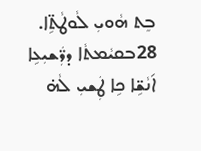ܒܸܬ ܗܵܘܝܼ ܠܵܘܛܵܬܹ̈ܐ.
28ܒܩܝܵܡܬܵܐ ܕܪ̈ܲܫܝܼܥܹܐ ܐ݇ܢܵܫܹ̈ܐ ܟܹܐ ܛܲܫܝܼ ܠܵܗ̇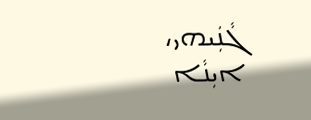ܓܵܢܲܝܗܝ،
ܐܝܼܢܵܐ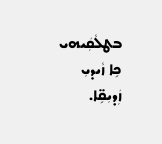ܒܛܠܵܩܲܝܗܝ ܟܹܐ ܙܵܝܕܝܼ ܙܲܕܝܼܩܹ̈ܐ.